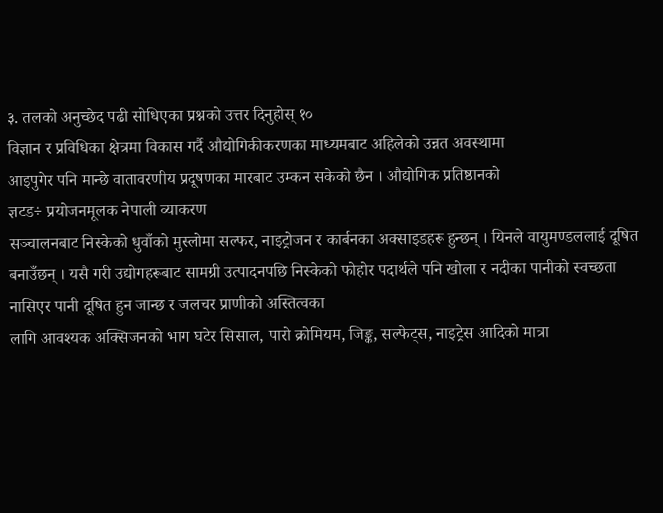३. तलको अनुच्छेद पढी सोधिएका प्रश्नको उत्तर दिनुहोस् १०
विज्ञान र प्रविधिका क्षेत्रमा विकास गर्दै औद्योगिकीकरणका माध्यमबाट अहिलेको उन्नत अवस्थामा
आइपुगेर पनि मान्छे वातावरणीय प्रदूषणका मारबाट उम्कन सकेको छैन । औद्योगिक प्रतिष्ठानको
ज्ञटड÷ प्रयोजनमूलक नेपाली व्याकरण
सञ्चालनबाट निस्केको धुवाँको मुस्लोमा सल्फर, नाइट्रोजन र कार्बनका अक्साइडहरू हुन्छन् । यिनले वायुमण्डललाई दूषित बनाउँछन् । यसै गरी उद्योगहरूबाट सामग्री उत्पादनपछि निस्केको फोहोर पदार्थले पनि खोला र नदीका पानीको स्वच्छता नासिएर पानी दूषित हुन जान्छ र जलचर प्राणीको अस्तित्वका
लागि आवश्यक अक्सिजनको भाग घटेर सिसाल, पारो क्रोमियम, जिङ्क, सल्फेट्स, नाइट्रेस आदिको मात्रा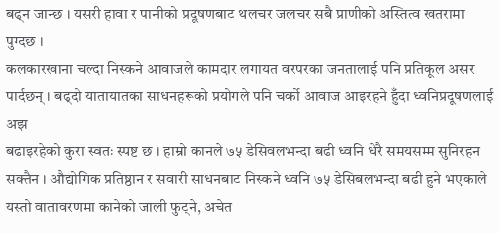बढ्न जान्छ । यसरी हावा र पानीको प्रदूषणबाट थलचर जलचर सबै प्राणीको अस्तित्व खतरामा पुग्दछ ।
कलकारखाना चल्दा निस्कने आवाजले कामदार लगायत वरपरका जनतालाई पनि प्रतिकूल असर पार्दछन् । बढ्दो यातायातका साधनहरूको प्रयोगले पनि चर्को आवाज आइरहने हुँदा ध्वनिप्रदूषणलाई अझ
बढाइरहेको कुरा स्वतः स्पष्ट छ । हाम्रो कानले ७५ डेसिवलभन्दा बढी ध्वनि धेरै समयसम्म सुनिरहन
सक्तैन । औद्योगिक प्रतिष्ठान र सवारी साधनबाट निस्कने ध्वनि ७५ डेसिबलभन्दा बढी हुने भएकाले यस्तो वातावरणमा कानेको जाली फुट्ने, अचेत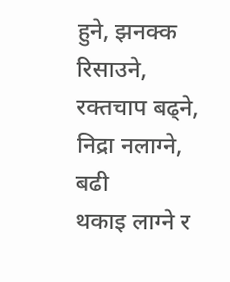हुने, झनक्क रिसाउने, रक्तचाप बढ्ने, निद्रा नलाग्ने, बढी
थकाइ लाग्ने र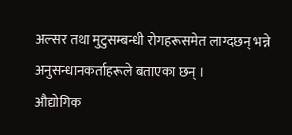अल्सर तथा मुटुसम्बन्धी रोगहरूसमेत लाग्दछन् भन्ने अनुसन्धानकर्ताहरूले बताएका छन् ।
औद्योगिक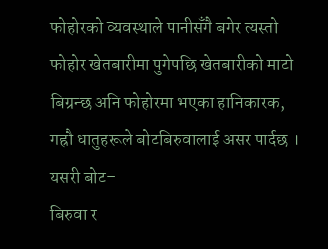फोहोरको व्यवस्थाले पानीसँगै बगेर त्यस्तो फोहोर खेतबारीमा पुगेपछि खेतबारीको माटो बिग्रन्छ अनि फोहोरमा भएका हानिकारक, गह्रौ धातुहरूले बोटबिरुवालाई असर पार्दछ । यसरी बोट–
बिरुवा र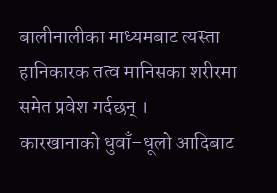बालीनालीका माध्यमबाट त्यस्ता हानिकारक तत्व मानिसका शरीरमा समेत प्रवेश गर्दछन् ।
कारखानाको धुवाँ–धूलो आदिबाट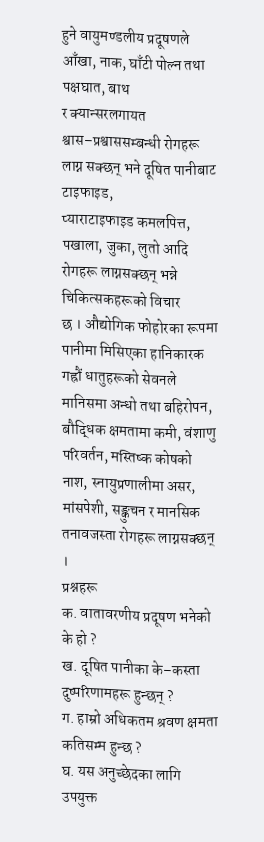हुने वायुमण्डलीय प्रदूषणले आँखा, नाक, घाँटी पोल्न तथा पक्षघात, बाथ
र क्यान्सरलगायत श्वास–प्रश्वाससम्बन्धी रोगहरू लाग्न सक्छन् भने दूषित पानीबाट टाइफाइड,
प्याराटाइफाइड कमलपित्त, पखाला, जुका, लुतो आदि रोगहरू लाग्नसक्छन् भन्ने चिकित्सकहरूको विचार
छ । औद्योगिक फोहोरका रूपमा पानीमा मिसिएका हानिकारक गह्रौं धातुहरूको सेवनले मानिसमा अन्धो तथा बहिरोपन, बौद्धिक क्षमतामा कमी, वंशाणु परिवर्तन, मस्तिष्क कोषको नाश, स्नायुप्रणालीमा असर,
मांसपेशी, सङ्कुचन र मानसिक तनावजस्ता रोगहरू लाग्नसक्छन् ।
प्रश्नहरू
क. वातावरणीय प्रदूषण भनेको के हो ?
ख. दूषित पानीका के–कस्ता दुष्परिणामहरू हुन्छन् ?
ग. हाम्रो अधिकतम श्रवण क्षमता कतिसम्म हुन्छ ?
घ. यस अनुच्छेदका लागि उपयुक्त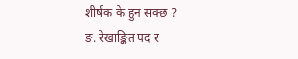शीर्षक के हुन सक्छ ?
ङ. रेखाङ्कित पद र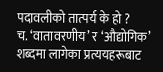पदावलीको तात्पर्य के हो ?
च. ‘वातावरणीय’ र ‘औद्योगिक’ शब्दमा लागेका प्रत्ययहरूबाट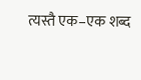त्यस्तै एक–एक शब्द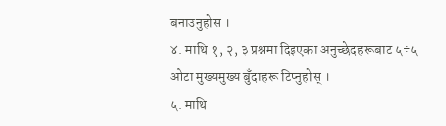बनाउनुहोस ।
४. माथि १, २, ३ प्रश्नमा दिइएका अनुच्छेदहरूबाट ५÷५ ओटा मुख्यमुख्य बुँदाहरू टिप्नुहोस् ।
५. माथि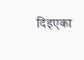दिइएका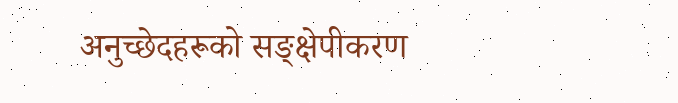अनुच्छेदहरूको सङ्क्षेपीकरण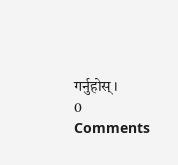गर्नुहोस् ।
0 Comments